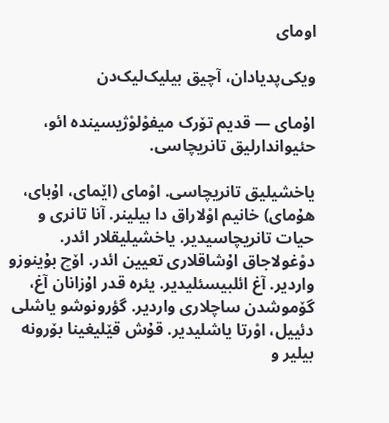اومای

ویکی‌پدیادان، آچیق بیلیک‌لیک‌دن

اۇمای — قدیم تۆرک میفوْلوْژیسینده ائو، حئیواندارلیق تانریچاسی.

ياخشیلیق تانریچاسی. اوْمای (اێمای، اۇبای، هۇمای) خانیم اوْلاراق دا بیلینر. آنا تانری و حیات تانریچاسیدیر. ياخشیلیقلار ائدر. دوْغولاجاق اۇشاقلاری تعیین ائدر. اۆچ بۇينوزو واردیر. آغ ائلبیسئلیدیر. يئره قدر اۇزانان آغ، گۆموشدن ساچلاری واردیر. گؤرونوشو ياشلی دئيیل، اوْرتا ياشلیدیر. قۇش قێلیغینا بۆرونه بیلیر و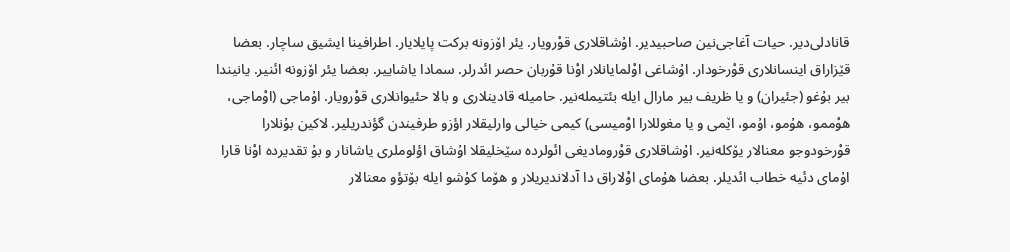قانادلی‌دیر. حیات آغاجی‌نین صاحبیدیر. اۇشاقلاری قوْرويار. يئر اۆزونه برکت پايلايار. اطرافینا ایشیق ساچار. بعضا قێزاراق اینسانلاری قوْرخودار. اۇشاغی اوْلمايانلار اوْنا قۇربان حصر ائدرلر. سمادا ياشايیر. بعضا يئر اۆزونه ائنیر. يانیندا بیر بۇغو (جئيران) و يا ظریف بیر مارال ایله بئتیمله‌نیر. حامیله قادینلاری و بالا حئیوانلاری قوْرويار. اۇماجی (اوْماجی، هوْممو، هۇمو، اۇمو، اێمی و يا مغوللارا اوْمیسی) کیمی خيالی وارلیقلار اؤزو طرفیندن گؤندریلیر. لاکین بۇنلارا قوْرخودوجو معنالار يۆکله‌نیر. اۇشاقلاری قوْرومادیغی ائولرده سێخلیقلا اۇشاق اؤلوملری ياشانار و بۇ تقدیرده اوْنا قارا اۇمای دئيه خطاب ائدیلر. بعضا هۇمای اوْلاراق دا آدلاندیریلار و هۆما کۇشو ایله بۆتؤو معنالار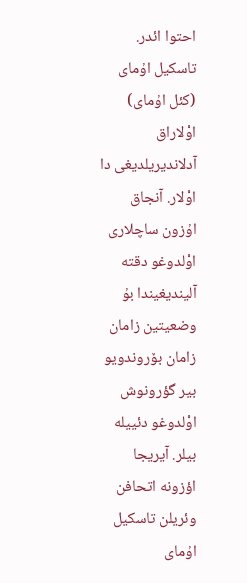احتوا ائدر. تاسکیل اۇمای (کئل اۇمای) اوْلاراق آدلاندیریلدیغی دا اوْلار. آنجاق اۇزون ساچلاری اوْلدوغو دقته آلیندیغیندا بۇ وضعیتین زامان زامان بۆروندويو بیر گؤرونوش اوْلدوغو دئيیله بیلر. آيریجا اؤزونه اتحافن وئریلن تاسکیل اۇمای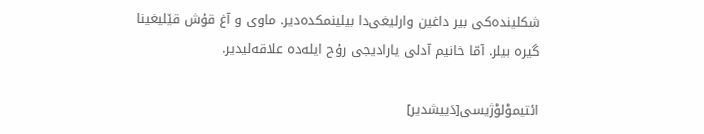شکلینده‌کی بیر داغین وارلیغی‌دا بیلینمکده‌دیر. ماوی و آغ قۇش قێلیغینا گیره بیلر. آمّا خانیم آدلی يارادیجی رۇح ایله‌ده علاقه‌‌لیدیر.

ائتیموْلوْژیسی[دَییشدیر]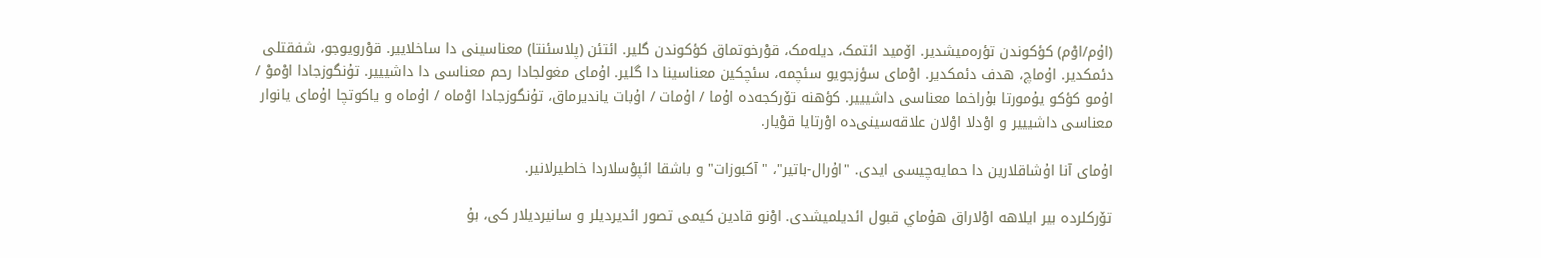(اۇم/اوْم) کؤکوندن تؤره‌میشدیر. اۆمید ائتمک، دیله‌مک، قوْرخوتماق کؤکوندن گلیر. ائتئن (پلاسئنتا) معناسینی دا ساخلايیر. قوْرويوجو، شفقتلی دئمکدیر. اۇماچ، هدف دئمکدیر. اوْمای سؤزجويو سئچمه، سئچکین معناسینا دا گلیر. اۇمای مغولجادا رحم معناسی دا داشیيیر. تۇنگوزجادا اوْموْ / اۇمو کؤکو يۇمورتا بۇراخما معناسی داشیيیر. کؤهنه تۆرکجه‌ده اۇما / اۇمات / اۇبات ياندیرماق، تۇنگوزجادا اوْماه / اۇماه و ياکوتچا اۇمای يانوار معناسی داشیيیر و اوْدلا اوْلان علاقه‌‌سینی‌ده اوْرتايا قوْيار.

اۇمای آنا اۇشاقلارین دا حمایه‌‌چیسی ایدی. "اۇرال-باتیر"، "آکبوزات" و باشقا ائپوْسلاردا خاطیرلانیر.

تۆرکلرده بیر ایلاهه اوْلاراق هۇماي قبول ائدیلمیشدی. اوْنو قادین کیمی تصور ائدیردیلر و سانیردیلار کی، بۇ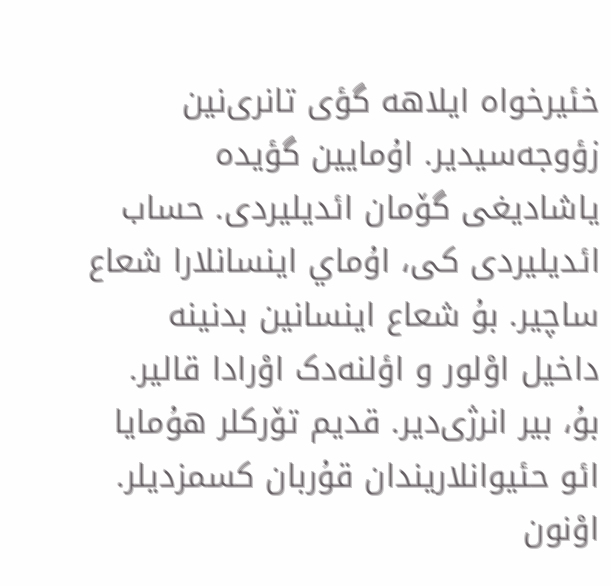خئیرخواه ایلاهه گؤی تانری‌نین زؤوجه‌سیدیر. اۇمايین گؤيده ياشادیغی گۆمان ائدیلیردی. حساب ائدیلیردی کی، اۇماي اینسانلارا شعاع ساچیر. بۇ شعاع اینسانین بدنینه داخیل اوْلور و اؤلنه‌دک اوْرادا قالیر. بۇ، بیر انرژی‌دیر. قدیم تۆرکلر هۇمايا ائو حئیوانلاریندان قۇربان کسمزدیلر. اوْنون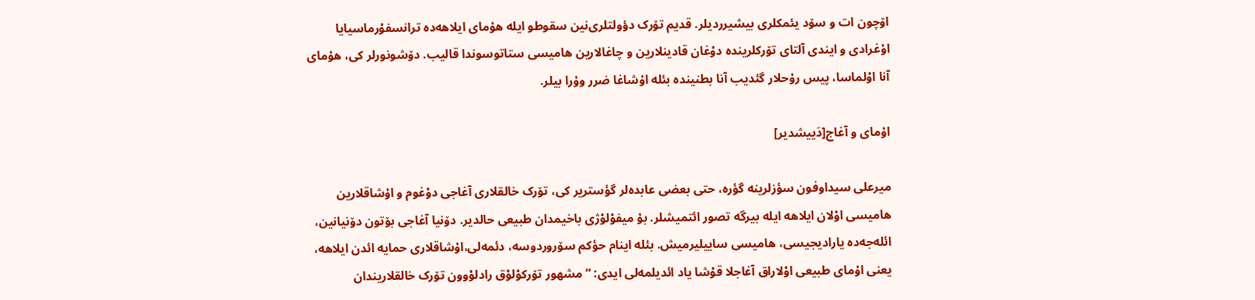اۆچون ات و سۆد يئمکلری بیشیرردیلر. قدیم تۆرک دؤولتلری‌نین سقوطو ایله هۇمای ایلاهه‌ده ترانسفوْرماسيايا اۇغرادی و ایندی آلتای تۆرکلرینده دوْغان قادینلارین و چاغالارین هامیسی ستاتوسوندا قالیب. دۆشونورلر کی، هۇمای آنا اوْلماسا، پیس رۇحلار گئدیب آنا بطنینده بئله اۇشاغا ضرر وۇرا بیلر.

اۇمای و آغاج[دَییشدیر]

میرعلی سیداوفون سؤزلرینه گؤره، حتی بعضی عابده‌لر گؤستریر کی، تۆرک خالقلاری آغاجی دوْغوم و اۇشاقلارین هامیسی اوْلان ایلاهه ایله بیرگه تصور ائتمیشلر. بۇ میفوْلوْژی باخیمدان طبیعی حالدیر. دۆنيا آغاجی بۆتون دۆنيانین، ائله‌جه‌ده يارادیجیسی، هامیسی سايیلیرمیش. بئله اینام حؤکم سۆروردوسه، دئمه‌لی،اۇشاقلاری حمایه‌‌ ائدن ایلاهه، یعنی اۇمای طبیعی اوْلاراق آغاجلا قوْشا ياد ائدیلمه‌لی ایدی: “مشهور تۆرکوْلوْق رادلوْوون تۆرک خالقلاریندان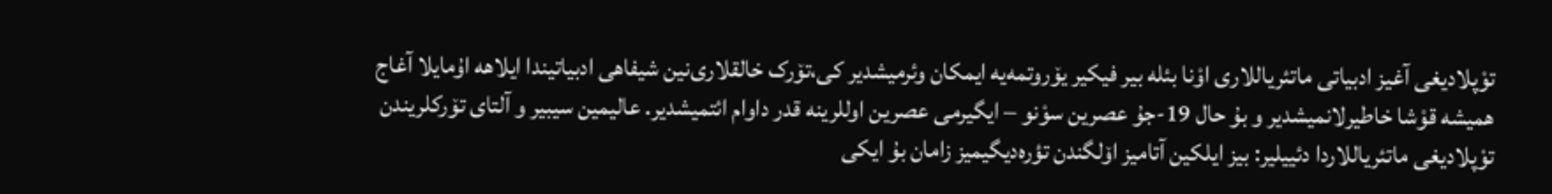توْپلادیغی آغیز ادبیاتی ماتئریاللاری اوْنا بئله بیر فیکیر يۆروتمه‌يه ایمکان وئرمیشدیر کی،تۆرک خالقلاری‌نین شیفاهی ادبیاتیندا ایلاهه اۇمايلا آغاج همیشه قوْشا خاطیرلانمیشدیر و بۇ حال 19-جۇ عصرین سوْنو – ایگیرمی عصرین اوللرینه قدر داوام ائتمیشدیر. عالیمین سیبیر و آلتای تۆرکلریندن توْپلادیغی ماتئریاللاردا دئيیلیر: بیز ایلکین آتامیز اۆلگندن تؤره‌دیگیمیز زامان بۇ ایکی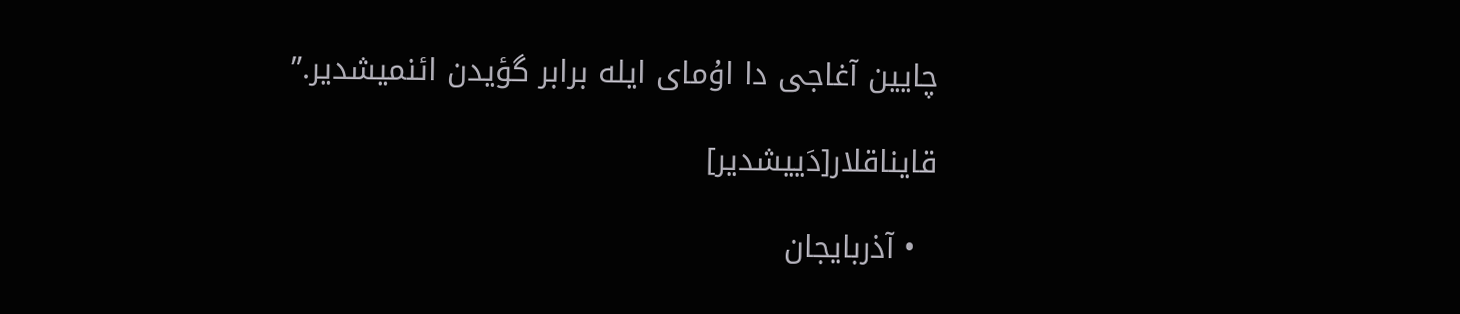چايین آغاجی دا اۇمای ایله برابر گؤيدن ائنمیشدیر.”

قایناقلار[دَییشدیر]

  • آذربایجان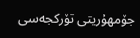جۆمهۇریتی تۆرکجه‌سی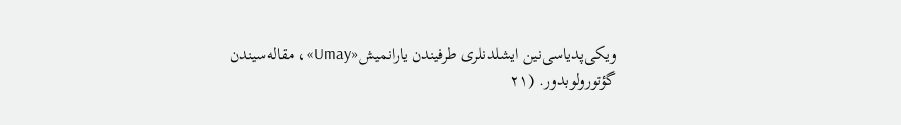ویکی‌پدیاسی‌نین ایشلدنلری طرفیندن یارانمیش«Umay»، مقاله‌سیندن گؤتورولوبدور. (۲۱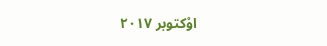اوْکتوبر ۲۰۱۷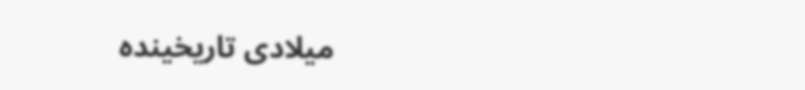میلادی تاریخینده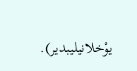یوْخلانیلیبدیر).